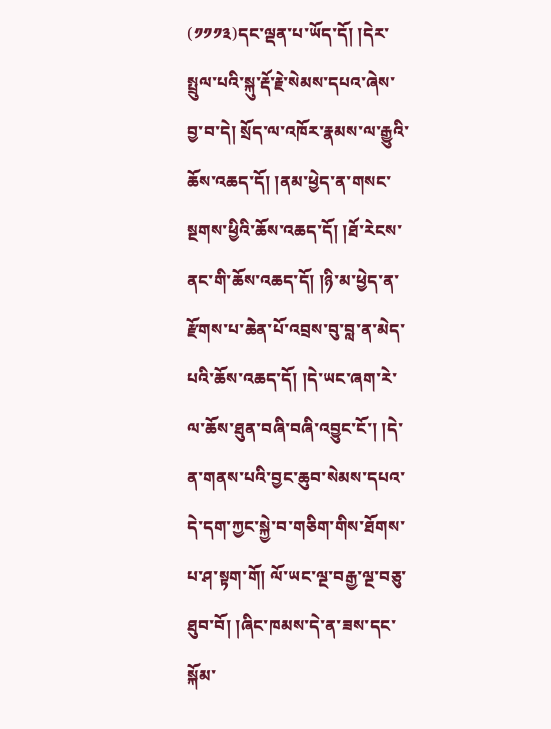(༡༡༡༣)དང་ལྡན་པ་ཡོད་དོ། །དེར་སྤྲུལ་པའི་སྐུ་རྡོ་རྗེ་སེམས་དཔའ་ཞེས་བྱ་བ་དེ། སྲོད་ལ་འཁོར་རྣམས་ལ་རྒྱུའི་ཆོས་འཆད་དོ། །ནམ་ཕྱེད་ན་གསང་སྔགས་ཕྱིའི་ཆོས་འཆད་དོ། །ཐོ་རེངས་ནང་གི་ཆོས་འཆད་དོ། །ཉི་མ་ཕྱེད་ན་རྫོགས་པ་ཆེན་པོ་འབྲས་བུ་བླ་ན་མེད་པའི་ཆོས་འཆད་དོ། །དེ་ཡང་ཞག་རེ་ལ་ཆོས་ཐུན་བཞི་བཞི་འབྱུང་ངོ་། །དེ་ན་གནས་པའི་བྱང་ཆུབ་སེམས་དཔའ་དེ་དག་ཀྱང་སྐྱེ་བ་གཅིག་གིས་ཐོགས་པ་ཤ་སྟག་གོ། ལོ་ཡང་ལྔ་བརྒྱ་ལྔ་བཅུ་ཐུབ་བོ། །ཞིང་ཁམས་དེ་ན་ཟས་དང་སྐོམ་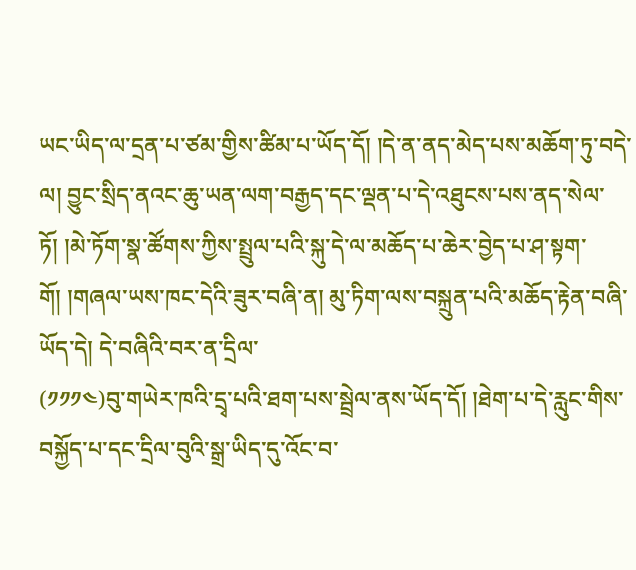ཡང་ཡིད་ལ་དྲན་པ་ཙམ་གྱིས་ཚིམ་པ་ཡོད་དོ། །དེ་ན་ནད་མེད་པས་མཆོག་ཏུ་བདེ་ལ། བྱུང་སྲིད་ནའང་ཆུ་ཡན་ལག་བརྒྱད་དང་ལྡན་པ་དེ་འཐུངས་པས་ནད་སེལ་ཏོ། །མེ་ཏོག་སྣ་ཚོགས་ཀྱིས་སྤྲུལ་པའི་སྐུ་དེ་ལ་མཆོད་པ་ཆེར་བྱེད་པ་ཤ་སྟག་གོ། །གཞལ་ཡས་ཁང་དེའི་ཟུར་བཞི་ན། མུ་ཏིག་ལས་བསྐྲུན་པའི་མཆོད་རྟེན་བཞི་ཡོད་དེ། དེ་བཞིའི་བར་ན་དྲིལ་
(༡༡༡༤)བུ་གཡེར་ཁའི་དྲྭ་པའི་ཐག་པས་སྦྲེལ་ནས་ཡོད་དོ། །ཐེག་པ་དེ་རླུང་གིས་བསྐྱོད་པ་དང་དྲིལ་བུའི་སྒྲ་ཡིད་དུ་འོང་བ་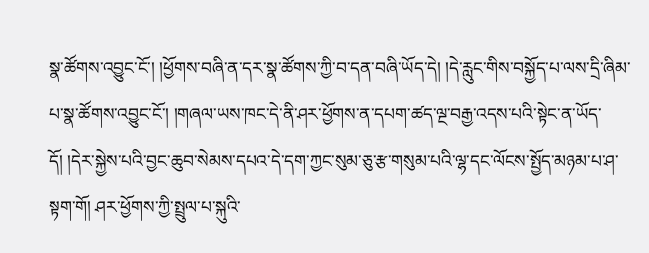སྣ་ཚོགས་འབྱུང་ངོ་། །ཕྱོགས་བཞི་ན་དར་སྣ་ཚོགས་ཀྱི་བ་དན་བཞི་ཡོད་དེ། །དེ་རླུང་གིས་བསྐྱོད་པ་ལས་དྲི་ཞིམ་པ་སྣ་ཚོགས་འབྱུང་ངོ་། །གཞལ་ཡས་ཁང་དེ་ནི་ཤར་ཕྱོགས་ན་དཔག་ཚད་ལྔ་བརྒྱ་འདས་པའི་སྟེང་ན་ཡོད་དོ། །དེར་སྐྱེས་པའི་བྱང་ཆུབ་སེམས་དཔའ་དེ་དག་ཀྱང་སུམ་ཅུ་རྩ་གསུམ་པའི་ལྷ་དང་ལོངས་སྤྱོད་མཉམ་པ་ཤ་སྟག་གོ། ཤར་ཕྱོགས་ཀྱི་སྤྲུལ་པ་སྐུའི་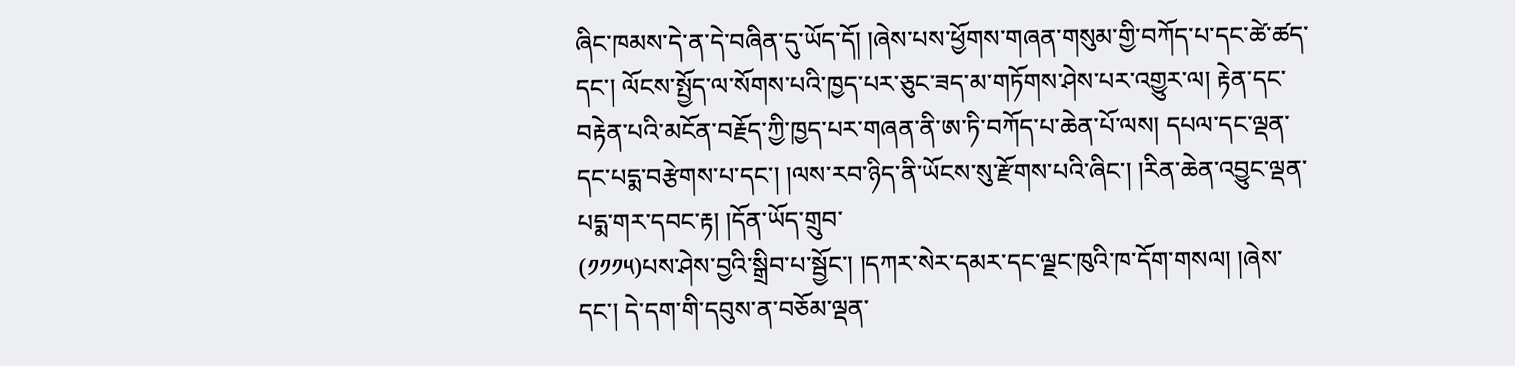ཞིང་ཁམས་དེ་ན་དེ་བཞིན་དུ་ཡོད་དོ། །ཞེས་པས་ཕྱོགས་གཞན་གསུམ་གྱི་བཀོད་པ་དང་ཚེ་ཚད་དང་། ལོངས་སྤྱོད་ལ་སོགས་པའི་ཁྱད་པར་ཅུང་ཟད་མ་གཏོགས་ཤེས་པར་འགྱུར་ལ། རྟེན་དང་བརྟེན་པའི་མངོན་བརྗོད་ཀྱི་ཁྱད་པར་གཞན་ནི་ཨ་ཏི་བཀོད་པ་ཆེན་པོ་ལས། དཔལ་དང་ལྡན་དང་པདྨ་བརྩེགས་པ་དང་། །ལས་རབ་ཉིད་ནི་ཡོངས་སུ་རྫོགས་པའི་ཞིང་། །རིན་ཆེན་འབྱུང་ལྡན་པདྨ་གར་དབང་རྟ། །དོན་ཡོད་གྲུབ་
(༡༡༡༥)པས་ཤེས་བྱའི་སྒྲིབ་པ་སྦྱོང་། །དཀར་སེར་དམར་དང་ལྗང་ཁུའི་ཁ་དོག་གསལ། །ཞེས་དང་། དེ་དག་གི་དབུས་ན་བཅོམ་ལྡན་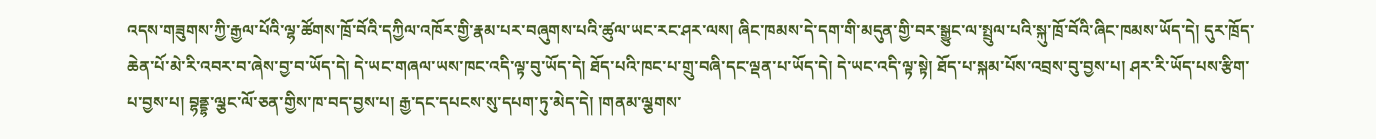འདས་གཟུགས་ཀྱི་རྒྱལ་པོའི་ལྷ་ཚོགས་ཁྲོ་བོའི་དཀྱིལ་འཁོར་གྱི་རྣམ་པར་བཞུགས་པའི་ཚུལ་ཡང་རང་ཤར་ལས། ཞིང་ཁམས་དེ་དག་གི་མདུན་གྱི་བར་སྒྱུང་ལ་སྤྲུལ་པའི་སྐུ་ཁྲོ་བོའི་ཞིང་ཁམས་ཡོད་དེ། དུར་ཁྲོད་ཆེན་པོ་མེ་རི་འབར་བ་ཞེས་བྱ་བ་ཡོད་དེ། དེ་ཡང་གཞལ་ཡས་ཁང་འདི་ལྟ་བུ་ཡོད་དེ། ཐོད་པའི་ཁང་པ་གྲུ་བཞི་དང་ལྡན་པ་ཡོད་དེ། དེ་ཡང་འདི་ལྟ་སྟེ། ཐོད་པ་སྐམ་པོས་འབྲས་བུ་བྱས་པ། ཤར་རི་ཡོད་པས་རྩིག་པ་བྱས་པ། བྷནྡྷ་ལྕང་ལོ་ཅན་གྱིས་ཁ་བད་བྱས་པ། རྒྱ་དང་དཔངས་སུ་དཔག་ཏུ་མེད་དེ། །གནམ་ལྕགས་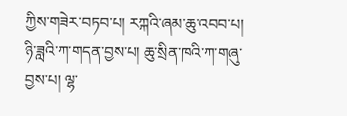ཀྱིས་གཟེར་བཏབ་པ། རཀྐའི་ཞམ་ཆུ་འབབ་པ། ཉི་ཟླའི་ཀ་གདན་བྱས་པ། ཆུ་སྲིན་ཁའི་ཀ་གཞུ་བྱས་པ། ལྷ་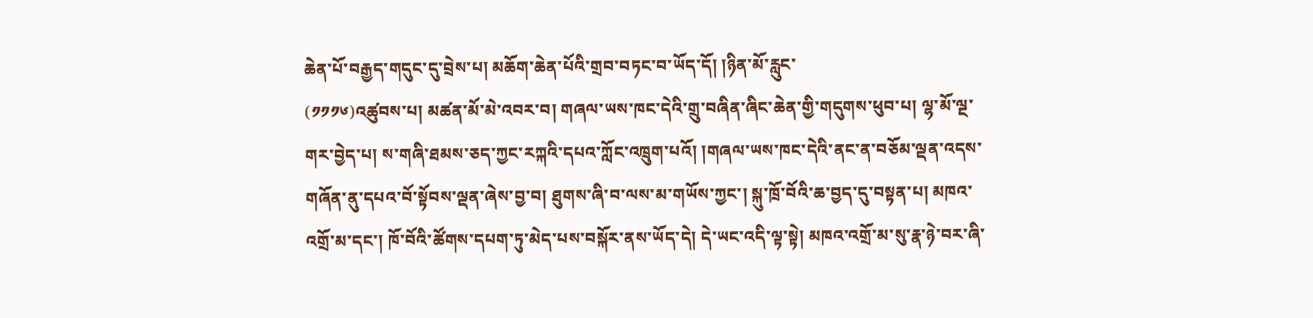ཆེན་པོ་བརྒྱད་གདུང་དུ་བྲེས་པ། མཆོག་ཆེན་པོའི་གྲབ་བཏང་བ་ཡོད་དོ། །ཉིན་མོ་རླུང་
(༡༡༡༦)འཚུབས་པ། མཚན་མོ་མེ་འབར་བ། གཞལ་ཡས་ཁང་དེའི་གྲུ་བཞིན་ཞིང་ཆེན་གྱི་གདུགས་ཕུབ་པ། ལྷ་མོ་ལྔ་གར་བྱེད་པ། ས་གཞི་ཐམས་ཅད་ཀྱང་རཀྐའི་དཔའ་ཀློང་འཁྲུག་པའོ། །གཞལ་ཡས་ཁང་དེའི་ནང་ན་བཅོམ་ལྡན་འདས་གཞོན་ནུ་དཔའ་བོ་སྟོབས་ལྡན་ཞེས་བྱ་བ། ཐུགས་ཞི་བ་ལས་མ་གཡོས་ཀྱང་། སྐུ་ཁྲོ་བོའི་ཆ་བྱད་དུ་བསྟན་པ། མཁའ་འགྲོ་མ་དང་། ཁོ་བོའི་ཚོགས་དཔག་ཏུ་མེད་པས་བསྐོར་ནས་ཡོད་དེ། དེ་ཡང་འདི་ལྟ་སྟེ། མཁའ་འགྲོ་མ་སུ་རྣ་ཉེ་བར་ཞི་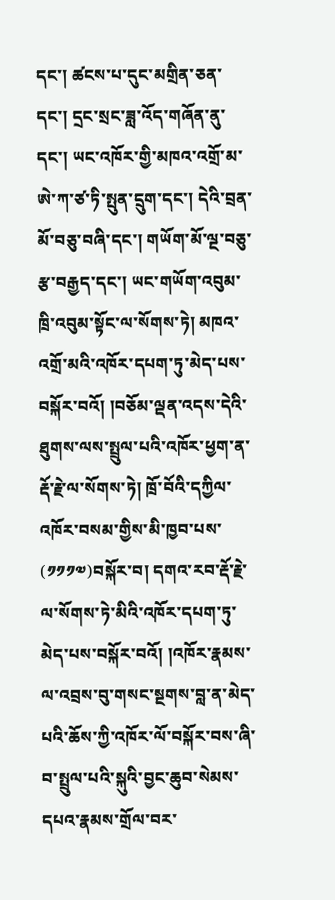དང་། ཚངས་པ་དུང་མགྲིན་ཅན་དང་། དྲང་སྲང་ཟླ་འོད་གཞོན་ནུ་དང་། ཡང་འཁོར་གྱི་མཁའ་འགྲོ་མ་ཨེ་ཀ་ཙ་ཏི་སྤུན་དྲུག་དང་། དེའི་བྲན་མོ་བཅུ་བཞི་དང་། གཡོག་མོ་ལྔ་བཅུ་རྩ་བརྒྱད་དང་། ཡང་གཡོག་འབུམ་ཁྲི་འབུམ་སྟོང་ལ་སོགས་ཏེ། མཁའ་འགྲོ་མའི་འཁོར་དཔག་ཏུ་མེད་པས་བསྐོར་བའོ། །བཅོམ་ལྡན་འདས་དེའི་ཐུགས་ལས་སྤྲུལ་པའི་འཁོར་ཕྱག་ན་རྡོ་རྗེ་ལ་སོགས་ཏེ། ཁྲོ་བོའི་དཀྱིལ་འཁོར་བསམ་གྱིས་མི་ཁྱབ་པས་
(༡༡༡༧)བསྐོར་བ། དགའ་རབ་རྡོ་རྗེ་ལ་སོགས་ཏེ་མིའི་འཁོར་དཔག་ཏུ་མེད་པས་བསྐོར་བའོ། །འཁོར་རྣམས་ལ་འབྲས་བུ་གསང་སྔགས་བླ་ན་མེད་པའི་ཆོས་ཀྱི་འཁོར་ལོ་བསྐོར་བས་ཞི་བ་སྤྲུལ་པའི་སྐུའི་བྱང་ཆུབ་སེམས་དཔའ་རྣམས་གྲོལ་བར་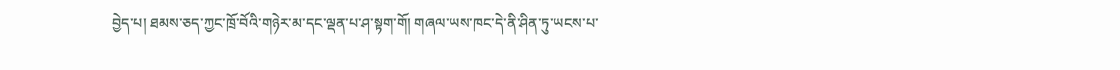བྱེད་པ། ཐམས་ཅད་ཀྱང་ཁྲོ་བོའི་གཉེར་མ་དང་ལྡན་པ་ཤ་སྟག་གོ། གཞལ་ཡས་ཁང་དེ་ནི་ཤིན་ཏུ་ཡངས་པ་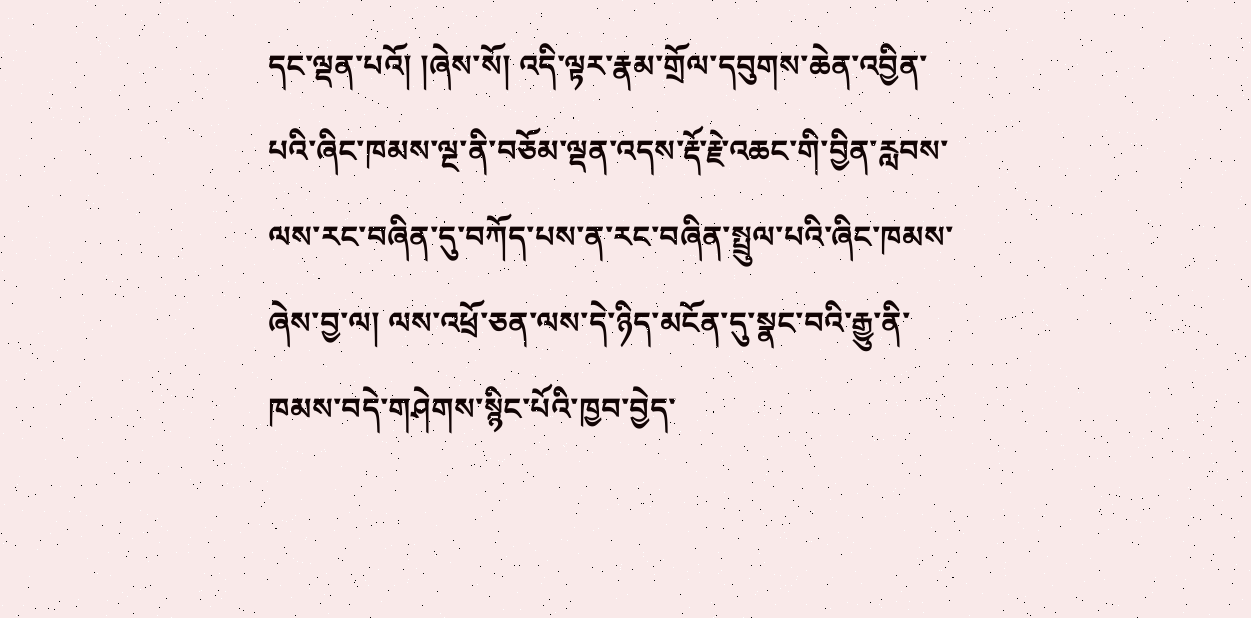དང་ལྡན་པའོ། །ཞེས་སོ། འདི་ལྟར་རྣམ་གྲོལ་དབུགས་ཆེན་འབྱིན་པའི་ཞིང་ཁམས་ལྔ་ནི་བཅོམ་ལྡན་འདས་རྡོ་རྗེ་འཆང་གི་བྱིན་རླབས་ལས་རང་བཞིན་དུ་བཀོད་པས་ན་རང་བཞིན་སྤྲུལ་པའི་ཞིང་ཁམས་ཞེས་བྱ་ལ། ལས་འཕྲོ་ཅན་ལས་དེ་ཉིད་མངོན་དུ་སྣང་བའི་རྒྱུ་ནི་ཁམས་བདེ་གཤེགས་སྙིང་པོའི་ཁྱབ་བྱེད་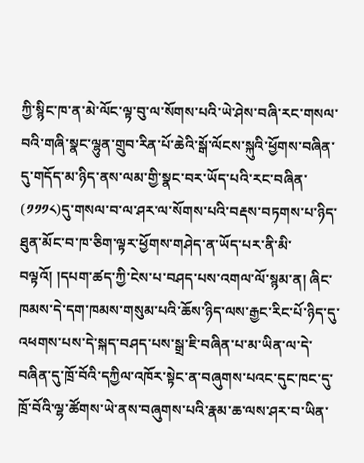ཀྱི་སྙིང་ཁ་ན་མེ་ལོང་ལྟ་བུ་ལ་སོགས་པའི་ཡེ་ཤེས་བཞི་རང་གསལ་བའི་གཞི་སྣང་ལྷུན་གྲུབ་རིན་པོ་ཆེའི་སྒོ་ལོངས་སྐུའི་ཕྱོགས་བཞིན་དུ་གདོད་མ་ཉིད་ནས་ལམ་གྱི་སྣང་བར་ཡོད་པའི་རང་བཞིན་
(༡༡༡༨)དུ་གསལ་བ་ལ་ཤར་ལ་སོགས་པའི་བརྡས་བཏགས་པ་ཉིད་ཐུན་མོང་བ་ཁ་ཅིག་ལྟར་ཕྱོགས་གཤེད་ན་ཡོད་པར་ནི་མི་བལྟའོ། །དཔག་ཚད་ཀྱི་ངེས་པ་བཤད་པས་འགལ་ལོ་སྙམ་ན། ཞིང་ཁམས་དེ་དག་ཁམས་གསུམ་པའི་ཆོས་ཉིད་ལས་རྒྱང་རིང་པོ་ཉིད་དུ་འཕགས་པས་དེ་སྐད་བཤད་པས་སྒྲ་ཇི་བཞིན་པ་མ་ཡིན་ལ་དེ་བཞིན་དུ་ཁྲོ་བོའི་དཀྱིལ་འཁོར་སྟེང་ན་བཞུགས་པའང་དུང་ཁང་དུ་ཁྲོ་བོའི་ལྷ་ཚོགས་ཡེ་ནས་བཞུགས་པའི་རྣམ་ཆ་ལས་ཤར་བ་ཡིན་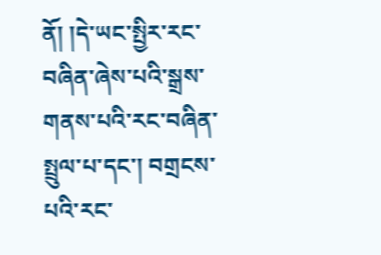ནོ། །དེ་ཡང་སྤྱིར་རང་བཞིན་ཞེས་པའི་སྒྲས་གནས་པའི་རང་བཞིན་སྤྲུལ་པ་དང་། བགྲངས་པའི་རང་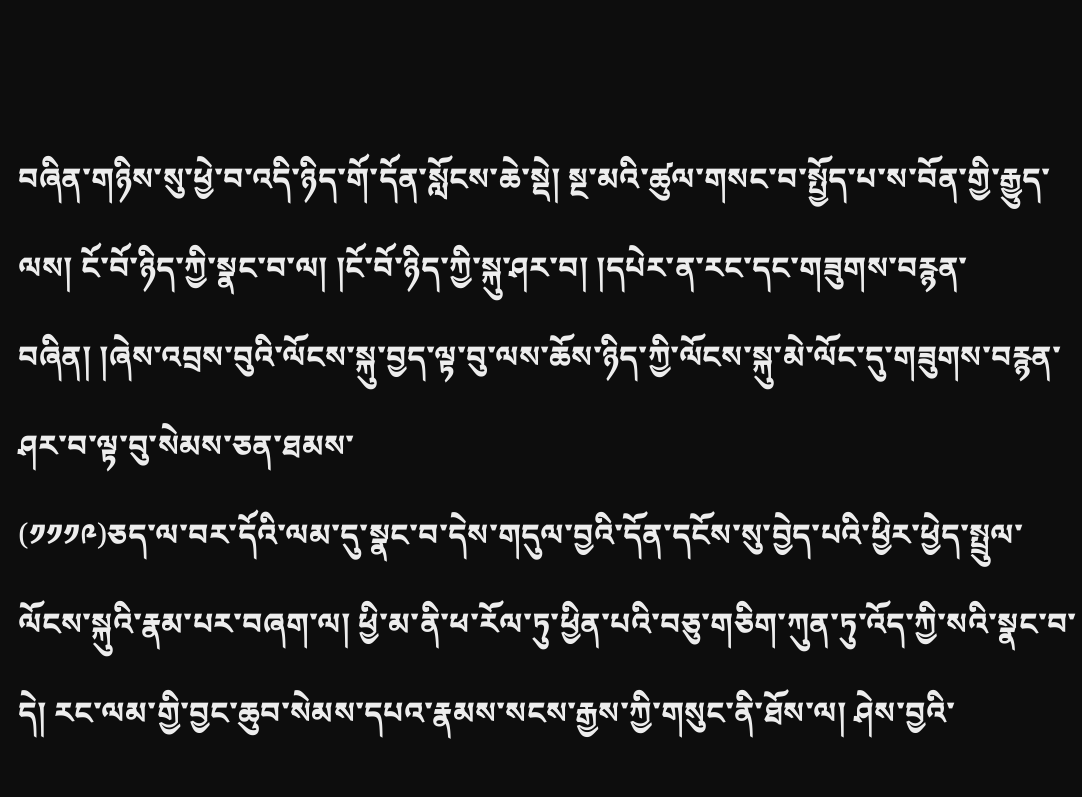བཞིན་གཉིས་སུ་ཕྱེ་བ་འདི་ཉིད་གོ་དོན་སློངས་ཆེ་སྡེ། སྔ་མའི་ཚུལ་གསང་བ་སྤྱོད་པ་ས་བོན་གྱི་རྒྱུད་ལས། ངོ་བོ་ཉིད་ཀྱི་སྣང་བ་ལ། །ངོ་བོ་ཉིད་ཀྱི་སྐུ་ཤར་བ། །དཔེར་ན་རང་དང་གཟུགས་བརྙན་བཞིན། །ཞེས་འབྲས་བུའི་ལོངས་སྐུ་བྱད་ལྟ་བུ་ལས་ཆོས་ཉིད་ཀྱི་ལོངས་སྐུ་མེ་ལོང་དུ་གཟུགས་བརྙན་ཤར་བ་ལྟ་བུ་སེམས་ཅན་ཐམས་
(༡༡༡༩)ཅད་ལ་བར་དོའི་ལམ་དུ་སྣང་བ་དེས་གདུལ་བྱའི་དོན་དངོས་སུ་བྱེད་པའི་ཕྱིར་ཕྱེད་སྤྲུལ་ལོངས་སྐུའི་རྣམ་པར་བཞག་ལ། ཕྱི་མ་ནི་ཕ་རོལ་ཏུ་ཕྱིན་པའི་བཅུ་གཅིག་ཀུན་ཏུ་འོད་ཀྱི་སའི་སྣང་བ་དེ། རང་ལམ་གྱི་བྱང་ཆུབ་སེམས་དཔའ་རྣམས་སངས་རྒྱས་ཀྱི་གསུང་ནི་ཐོས་ལ། ཤེས་བྱའི་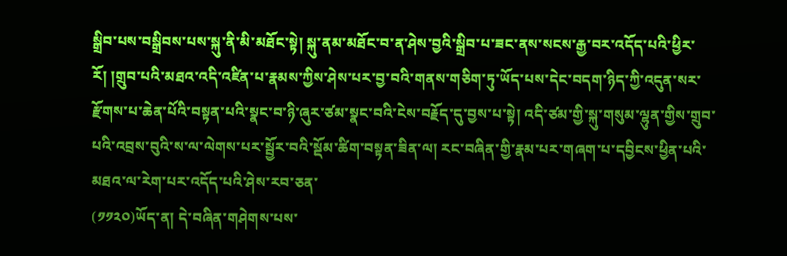སྒྲིབ་པས་བསྒྲིབས་པས་སྐུ་ནི་མི་མཐོང་སྟེ། སྐུ་ནམ་མཐོང་བ་ན་ཤེས་བྱའི་སྒྲིབ་པ་ཟང་ནས་སངས་རྒྱ་བར་འདོད་པའི་ཕྱིར་རོ། །གྲུབ་པའི་མཐའ་འདི་འཛིན་པ་རྣམས་ཀྱིས་ཤེས་པར་བྱ་བའི་གནས་གཅིག་ཏུ་ཡོད་པས་དེང་བདག་ཉིད་ཀྱི་འདུན་སར་རྫོགས་པ་ཆེན་པོའི་བསྟན་པའི་སྣང་བ་ཉི་ཞུར་ཙམ་སྣང་བའི་ངེས་བརྗོད་དུ་བྱས་པ་སྟེ། འདི་ཙམ་གྱི་སྐུ་གསུམ་ལྷུན་གྱིས་གྲུབ་པའི་འབྲས་བུའི་ས་ལ་ལེགས་པར་སྦྱོར་བའི་སྡོམ་ཚིག་བསྟན་ཟིན་ལ། རང་བཞིན་གྱི་རྣམ་པར་གཞག་པ་དབྱིངས་ཕྱིན་པའི་མཐའ་ལ་རེག་པར་འདོད་པའི་ཤེས་རབ་ཅན་
(༡༡༢༠)ཡོད་ན། དེ་བཞིན་གཤེགས་པས་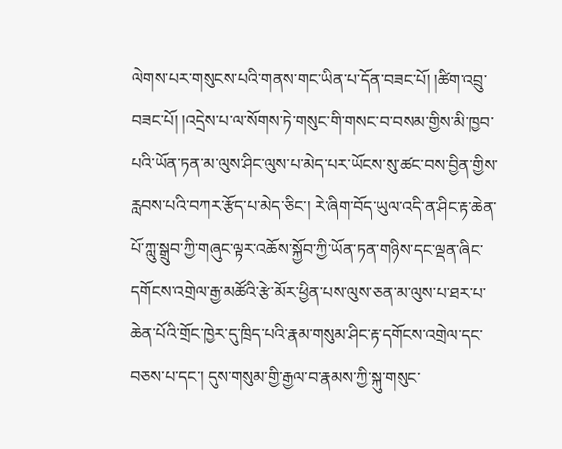ལེགས་པར་གསུངས་པའི་གནས་གང་ཡིན་པ་དོན་བཟང་པོ། །ཚིག་འབྲུ་བཟང་པོ། །འདྲེས་པ་ལ་སོགས་ཏེ་གསུང་གི་གསང་བ་བསམ་གྱིས་མི་ཁྱབ་པའི་ཡོན་ཏན་མ་ལུས་ཤིང་ལུས་པ་མེད་པར་ཡོངས་སུ་ཚང་བས་བྱིན་གྱིས་རླབས་པའི་བཀར་རྩོད་པ་མེད་ཅིང་། རེ་ཞིག་བོད་ཡུལ་འདི་ན་ཤིང་རྟ་ཆེན་པོ་ཀླུ་སྒྲུབ་ཀྱི་གཞུང་ལྟར་འཆོས་སྐྱོབ་ཀྱི་ཡོན་ཏན་གཉིས་དང་ལྡན་ཞིང་དགོངས་འགྲེལ་རྒྱ་མཚོའི་རྩེ་མོར་ཕྱིན་པས་ལུས་ཅན་མ་ལུས་པ་ཐར་པ་ཆེན་པོའི་གྲོང་ཁྱེར་དུ་ཁྲིད་པའི་རྣམ་གསུམ་ཤིང་རྟ་དགོངས་འགྲེལ་དང་བཅས་པ་དང་། དུས་གསུམ་གྱི་རྒྱལ་བ་རྣམས་ཀྱི་སྐུ་གསུང་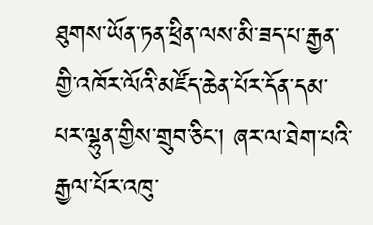ཐུགས་ཡོན་ཏན་ཕྲིན་ལས་མི་ཟད་པ་རྒྱན་གྱི་འཁོར་ལོའི་མཛོད་ཆེན་པོར་དོན་དམ་པར་ལྷུན་གྱིས་གྲུབ་ཅིང་། ཞར་ལ་ཐེག་པའི་རྒྱལ་པོར་འཁུ་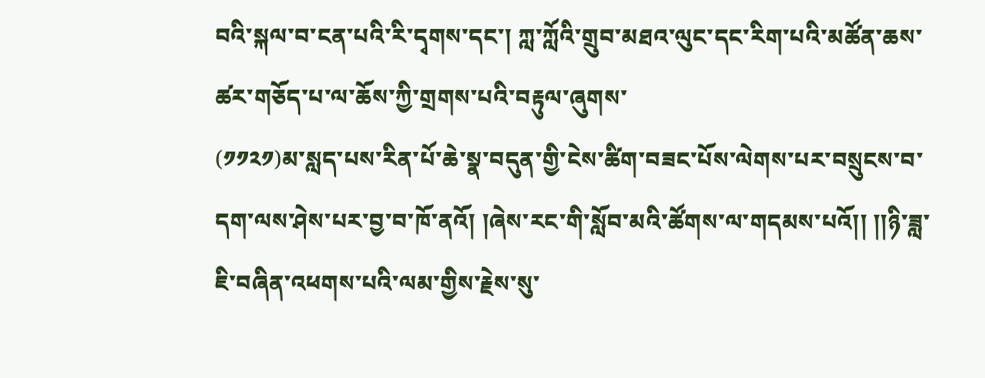བའི་སྐལ་བ་ངན་པའི་རི་དྭགས་དང་། ཀླ་ཀློའི་གྲུབ་མཐའ་ལུང་དང་རིག་པའི་མཚོན་ཆས་ཚར་གཅོད་པ་ལ་ཆོས་ཀྱི་གྲགས་པའི་བརྟུལ་ཞུགས་
(༡༡༢༡)མ་སླད་པས་རིན་པོ་ཆེ་སྣ་བདུན་གྱི་ངེས་ཚིག་བཟང་པོས་ལེགས་པར་བསྲུངས་བ་དག་ལས་ཤེས་པར་བྱ་བ་ཁོ་ནའོ། །ཞེས་རང་གི་སློབ་མའི་ཚོགས་ལ་གདམས་པའོ།། །།ཉི་ཟླ་ཇི་བཞིན་འཕགས་པའི་ལམ་གྱིས་རྗེས་སུ་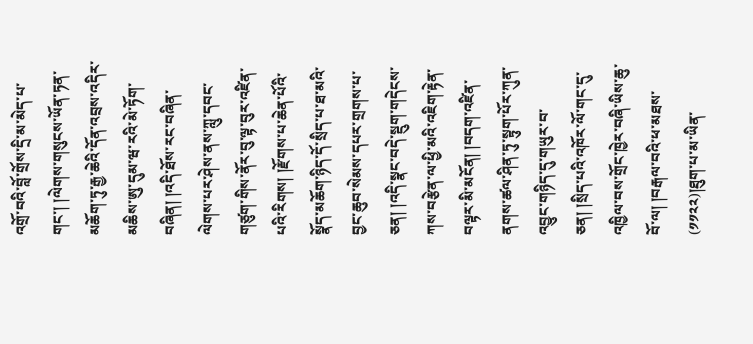འགྲོ་བའི་བློ་གྲོས་དྲི་མ་མེད་པ་གང་། །ལེགས་གསུངས་ཡོན་ཏན་མཆོག་ཏུ་རྒྱ་ཆེའི་དོན་འབྲས་འདིར་མཆིས་ཨུ་དུམ་ཝ་རའི་མེ་ཏོག་བཞིན། །འདི་ཐོས་རང་བཞིན་ལེགས་པར་ཤེས་ནས་ཀླུ་དབང་གཙུག་གིས་ནོར་བུ་ལྟ་བུར་འཛིན་པའི་རིགས། །རྫོགས་པ་ཆེན་པོའི་སྣོད་མཆོག་ཉིད་དོ་སྲིད་པ་ཐ་མའི་བྱང་ཆུབ་སེམས་དཔར་གྲགས་པ་ཅན། །འདི་སྣང་བདེ་སྡུག་གདེངས་ཀས་བརྩེན་ལ་ཕྱི་མའི་འཇིག་རྟེན་བལྟར་མི་མངོན། །བདག་འཛིན་ནགས་ཚལ་ཤིན་ཏུ་སྟུག་པོར་ཀུན་འབྱུང་གཉིད་དུ་གཡུར་བ་ཅན། །སྲིད་པའི་འཁོར་ལོ་གང་དུ་འཁྱིལ་བས་གྲོང་ཁྱེར་བཞི་ཡིས་ཆུ་བོ་ལ། །བརྒལ་བའི་ཕ་མཐས་
(༡༡༢༢)།ཐུག་པ་མ་ཡིན་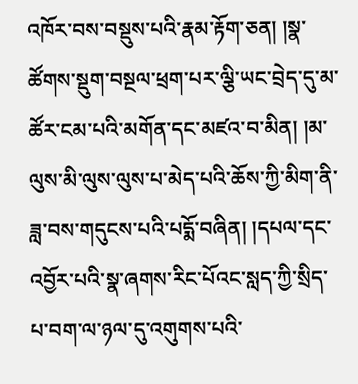འཁོར་བས་བསྡུས་པའི་རྣམ་རྟོག་ཅན། །སྣ་ཚོགས་སྡུག་བསྔལ་ཕྲག་པར་ལྕི་ཡང་བྲེད་དུ་མ་ཚོར་ངམ་པའི་མགོན་དང་མཛའ་བ་མིན། །མ་ལུས་མི་ལུས་ལུས་པ་མེད་པའི་ཆོས་ཀྱི་མིག་ནི་ཟླ་བས་གདུངས་པའི་པདྨོ་བཞིན། །དཔལ་དང་འབྱོར་པའི་སྣ་ཞགས་རིང་པོའང་སླད་ཀྱི་སྲིད་པ་བག་ལ་ཉལ་དུ་འགུགས་པའི་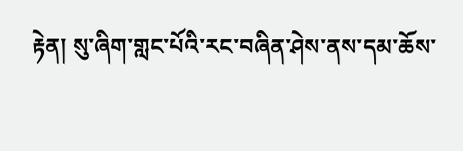རྟེན། སུ་ཞིག་གླང་པོའི་རང་བཞིན་ཤེས་ནས་དམ་ཆོས་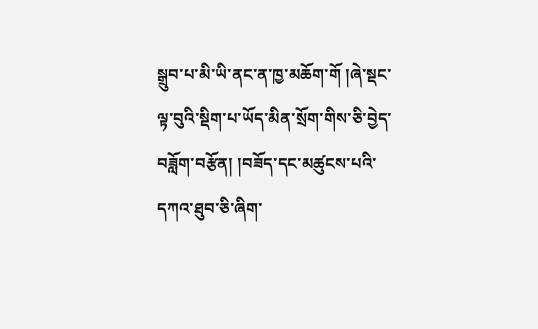སྒྲུབ་པ་མི་ཡི་ནང་ན་ཁྱ་མཆོག་གོ །ཞེ་སྡང་ལྟ་བུའི་སྡིག་པ་ཡོད་མིན་སྲོག་གིས་ཅི་བྱེད་བཟློག་བརྩོན། །བཟོད་དང་མཚུངས་པའི་དཀའ་ཐུབ་ཅི་ཞིག་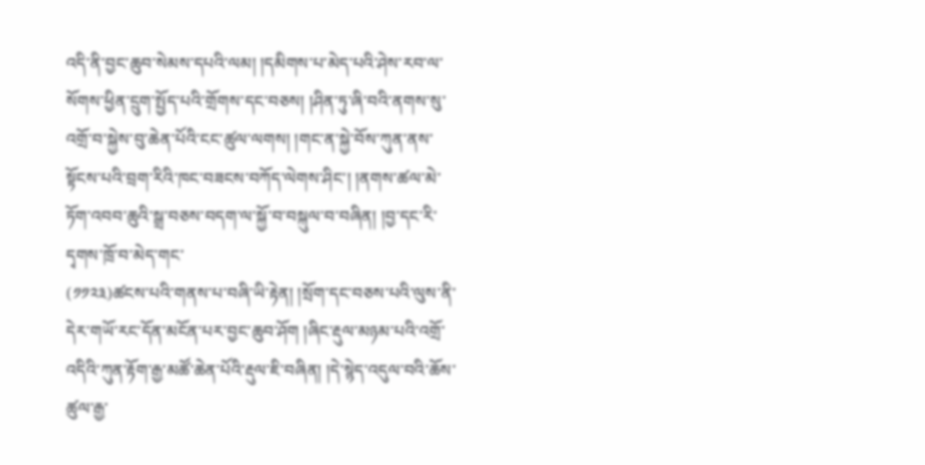འདི་ནི་བྱང་ཆུབ་སེམས་དཔའི་ལམ། །དམིགས་པ་མེད་པའི་ཤེས་རབ་ལ་སོགས་ཕྱིན་དྲུག་སྤྱོད་པའི་གྲོགས་དང་བཅས། །ཤིན་ཏུ་ཞི་བའི་ནགས་སུ་འགྲོ་བ་སྐྱེས་བུ་ཆེན་པོའི་ངང་ཚུལ་ལགས། །གང་ན་སྐྱེ་བོས་ཀུན་ནས་སྟོངས་པའི་བྲག་རིའི་ཁང་བཟངས་བཀོད་ལེགས་ཤིང་། །ནགས་ཚལ་མེ་ཏོག་འབབ་ཆུའི་སྒྲ་བཅས་བདག་ལ་སྐྱོ་བ་བསྐུལ་བ་བཞིན། །བྱ་དང་རི་དྭགས་ཁྲོ་བ་མེད་གང་
(༡༡༢༣)ཚངས་པའི་གནས་པ་བཞི་ཡི་རྟེན། །སྲོག་དང་བཅས་པའི་ལུས་ནི་དེར་གཡོ་རང་དོན་མངོན་པར་བྱང་ཆུབ་ཤོག །ཞིང་རྡུལ་མཉམ་པའི་འགྲོ་འདིའི་ཀུན་རྟོག་རྒྱ་མཚོ་ཆེན་པོའི་རྡུལ་ཇི་བཞིན། །དེ་སྙེད་འདུལ་བའི་ཆོས་ཚུལ་རྒྱ་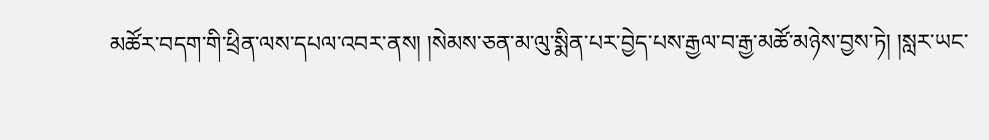མཚོར་བདག་གི་ཕྲིན་ལས་དཔལ་འབར་ནས། །སེམས་ཅན་མ་ལུ་སྨིན་པར་བྱེད་པས་རྒྱལ་བ་རྒྱ་མཚོ་མཉེས་བྱས་ཏེ། །སླར་ཡང་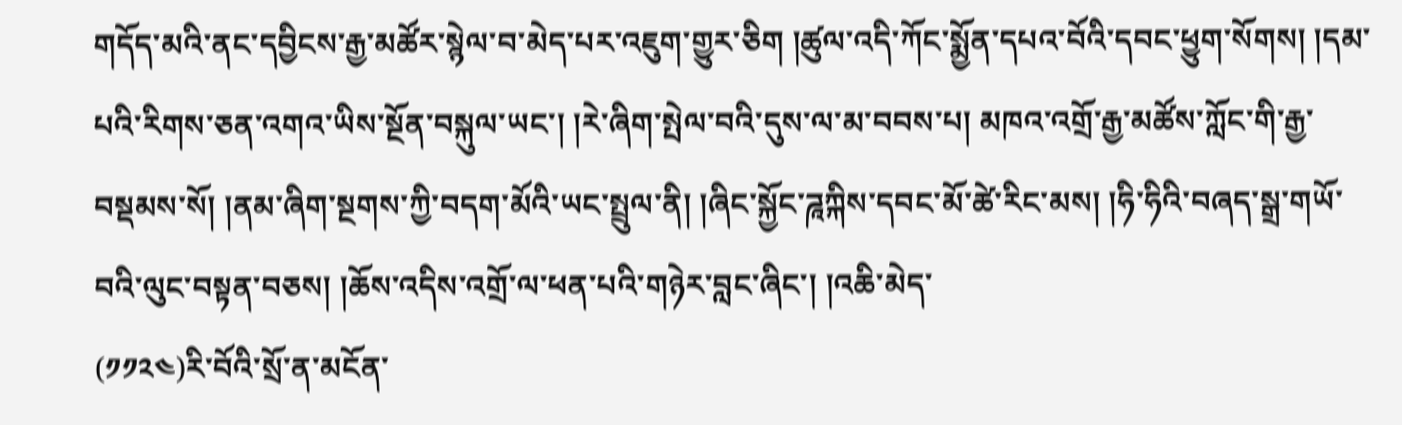གདོད་མའི་ནང་དབྱིངས་རྒྱ་མཚོར་སྙེལ་བ་མེད་པར་འཇུག་གྱུར་ཅིག །ཚུལ་འདི་ཀོང་སྨྱོན་དཔའ་བོའི་དབང་ཕྱུག་སོགས། །དམ་པའི་རིགས་ཅན་འགའ་ཡིས་སྔོན་བསྐུལ་ཡང་། །རེ་ཞིག་སྤེལ་བའི་དུས་ལ་མ་བབས་པ། མཁའ་འགྲོ་རྒྱ་མཚོས་ཀློང་གི་རྒྱ་བསྡམས་སོ། །ནམ་ཞིག་སྔགས་ཀྱི་བདག་མོའི་ཡང་སྤྲུལ་ནི། །ཞིང་སྐྱོང་ཌཱཀྐིས་དབང་མོ་ཚེ་རིང་མས། །ཧི་ཧིའི་བཞད་སྒྲ་གཡོ་བའི་ལུང་བསྟན་བཅས། །ཆོས་འདིས་འགྲོ་ལ་ཕན་པའི་གཉེར་བླང་ཞིང་། །འཆི་མེད་
(༡༡༢༤)རི་བོའི་སྲོ་ན་མངོན་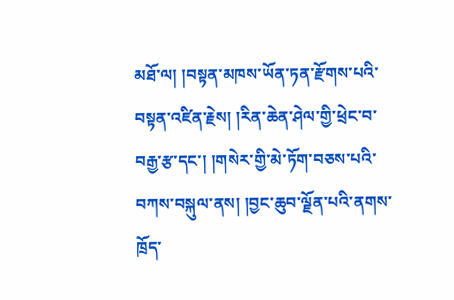མཐོ་ལ། །བསྟན་མཁས་ཡོན་ཏན་རྫོགས་པའི་བསྟན་འཛིན་རྗེས། །རིན་ཆེན་ཤེལ་གྱི་ཕྲེང་བ་བརྒྱ་རྩ་དང་། །གསེར་གྱི་མེ་ཏོག་བཅས་པའི་བཀས་བསྐུལ་ནས། །བྱང་ཆུབ་ལྗོན་པའི་ནགས་ཁྲོད་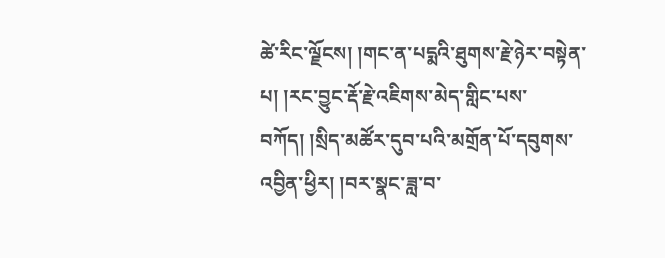ཚེ་རིང་ལྗོངས། །གང་ན་པདྨའི་ཐུགས་རྗེ་ཉེར་བསྟེན་པ། །རང་བྱུང་རྡོ་རྗེ་འཇིགས་མེད་གླིང་པས་བཀོད། །སྲིད་མཚོར་དུབ་པའི་མགྲོན་པོ་དབུགས་འབྱིན་ཕྱིར། །བར་སྣང་ཟླ་བ་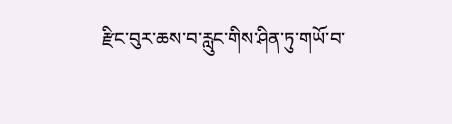རྫིང་བུར་ཆས་བ་རླུང་གིས་ཤིན་ཏུ་གཡོ་བ་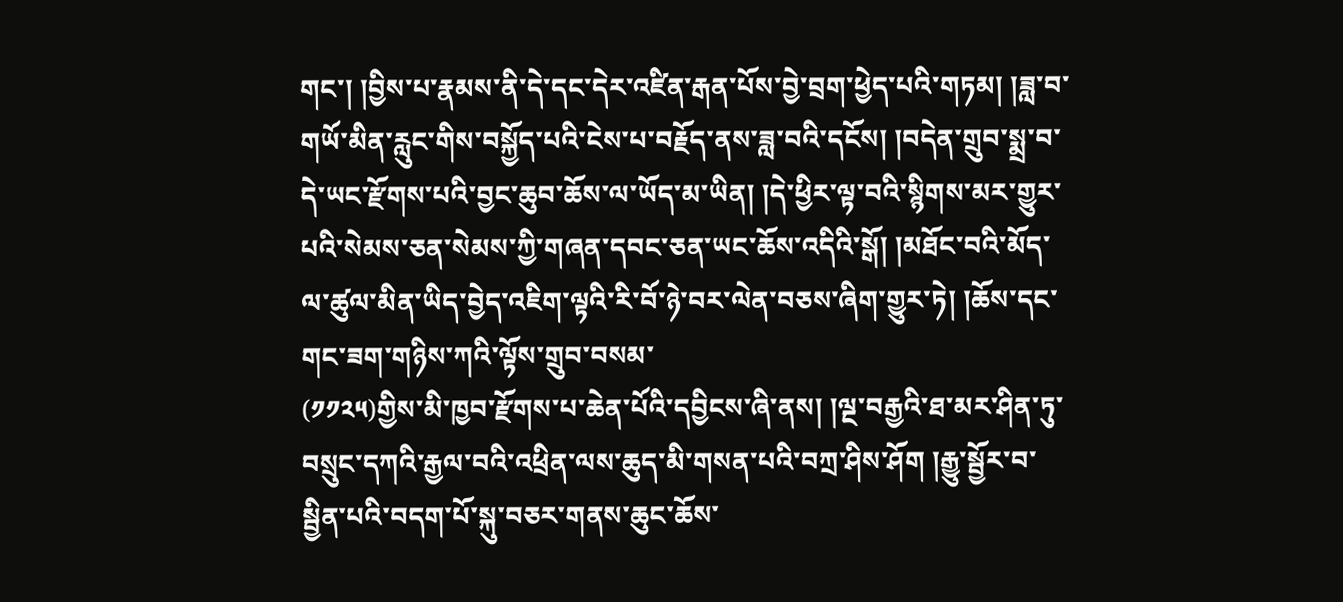གང་། །བྱིས་པ་རྣམས་ནི་དེ་དང་དེར་འཛིན་རྒན་པོས་བྱེ་བྲག་ཕྱེད་པའི་གཏམ། །ཟླ་བ་གཡོ་མིན་རླུང་གིས་བསྐྱོད་པའི་ངེས་པ་བརྗོད་ནས་ཟླ་བའི་དངོས། །བདེན་གྲུབ་སྨྲ་བ་དེ་ཡང་རྫོགས་པའི་བྱང་ཆུབ་ཆོས་ལ་ཡོད་མ་ཡིན། །དེ་ཕྱིར་ལྟ་བའི་སྙིགས་མར་གྱུར་པའི་སེམས་ཅན་སེམས་ཀྱི་གཞན་དབང་ཅན་ཡང་ཆོས་འདིའི་སྒོ། །མཐོང་བའི་མོད་ལ་ཚུལ་མིན་ཡིད་བྱེད་འཇིག་ལྟའི་རི་བོ་ཉེ་བར་ལེན་བཅས་ཞིག་གྱུར་ཏེ། །ཆོས་དང་གང་ཟག་གཉིས་ཀའི་ལྟོས་གྲུབ་བསམ་
(༡༡༢༥)གྱིས་མི་ཁྱབ་རྫོགས་པ་ཆེན་པོའི་དབྱིངས་ཞི་ནས། །ལྔ་བརྒྱའི་ཐ་མར་ཤིན་ཏུ་བསྲུང་དཀའི་རྒྱལ་བའི་འཕྲིན་ལས་ཆུད་མི་གསན་པའི་བཀྲ་ཤིས་ཤོག །རྒྱུ་སྦྱོར་བ་སྦྱིན་པའི་བདག་པོ་སྐུ་བཅར་གནས་ཆུང་ཆོས་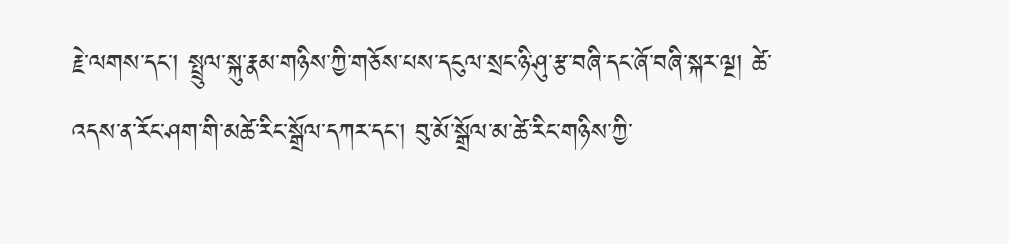རྗེ་ལགས་དང་། སྤྲུལ་སྐུ་རྣམ་གཉིས་ཀྱི་གཅོས་པས་དངུལ་སྲང་ཉི་ཤུ་རྩ་བཞི་དང་ཞོ་བཞི་སྐར་ལྔ། ཚེ་འདས་ན་རོང་ཤག་གི་མཚེ་རིང་སྒྲོལ་དཀར་དང་། བུ་མོ་སྒྲོལ་མ་ཚེ་རིང་གཉིས་ཀྱི་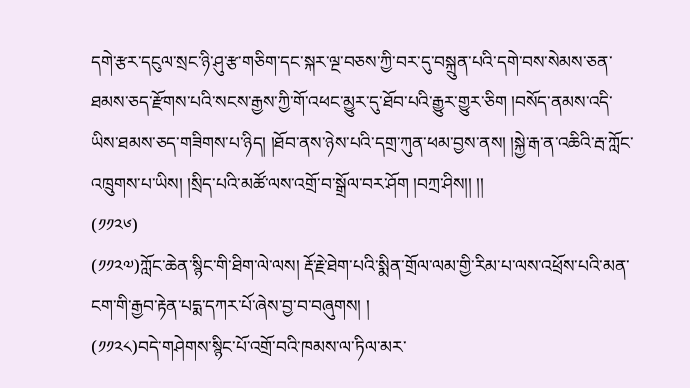དགེ་རྩར་དངུལ་སྲང་ཉི་ཤུ་རྩ་གཅིག་དང་སྐར་ལྔ་བཅས་ཀྱི་བར་དུ་བསྐྲུན་པའི་དགེ་བས་སེམས་ཅན་ཐམས་ཅད་རྫོགས་པའི་སངས་རྒྱས་ཀྱི་གོ་འཕང་མྱུར་དུ་ཐོབ་པའི་རྒྱུར་གྱུར་ཅིག །བསོད་ནམས་འདི་ཡིས་ཐམས་ཅད་གཟིགས་པ་ཉིད། །ཐོབ་ནས་ཉེས་པའི་དགྲ་ཀུན་ཕམ་བྱས་ནས། །སྐྱེ་རྒ་ན་འཆིའི་རྦ་ཀློང་འཁྲུགས་པ་ཡིས། །སྲིད་པའི་མཚོ་ལས་འགྲོ་བ་སྒྲོལ་བར་ཤོག །བཀྲ་ཤིས།། །།
(༡༡༢༦)
(༡༡༢༧)ཀློང་ཆེན་སྙིང་གི་ཐིག་ལེ་ལས། རྡོ་རྗེ་ཐེག་པའི་སྨིན་གྲོལ་ལམ་གྱི་རིམ་པ་ལས་འཕྲོས་པའི་མན་ངག་གི་རྒྱབ་རྟེན་པདྨ་དཀར་པོ་ཞེས་བྱ་བ་བཞུགས། །
(༡༡༢༨)བདེ་གཤེགས་སྙིང་པོ་འགྲོ་བའི་ཁམས་ལ་ཏིལ་མར་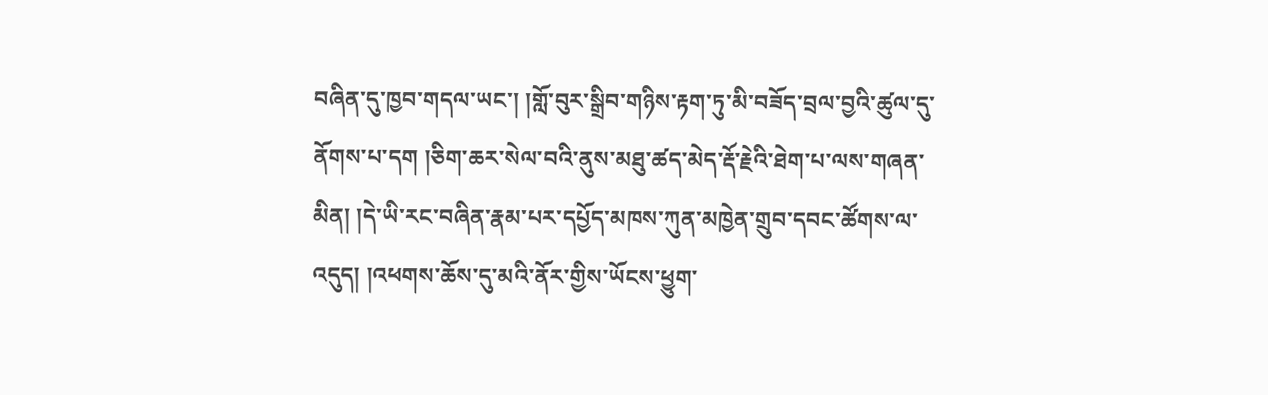བཞིན་དུ་ཁྱབ་གདལ་ཡང་། །གློ་བུར་སྒྲིབ་གཉིས་རྟག་ཏུ་མི་བཟོད་བྲལ་བྱའི་ཚུལ་དུ་ནོགས་པ་དག །ཅིག་ཆར་སེལ་བའི་ནུས་མཐུ་ཚད་མེད་རྡོ་རྗེའི་ཐེག་པ་ལས་གཞན་མིན། །དེ་ཡི་རང་བཞིན་རྣམ་པར་དཔྱོད་མཁས་ཀུན་མཁྱེན་གྲུབ་དབང་ཚོགས་ལ་འདུད། །འཕགས་ཆོས་དུ་མའི་ནོར་གྱིས་ཡོངས་ཕྱུག་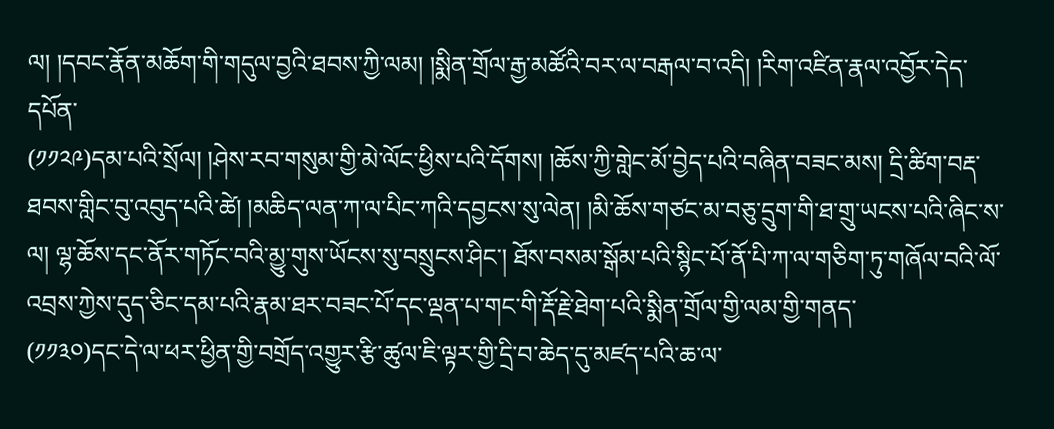ལ། །དབང་རྣོན་མཆོག་གི་གདུལ་བྱའི་ཐབས་ཀྱི་ལམ། །སྨིན་གྲོལ་རྒྱ་མཚོའི་བར་ལ་བརྒལ་བ་འདི། །རིག་འཛིན་རྣལ་འབྱོར་དེད་དཔོན་
(༡༡༢༩)དམ་པའི་སྲོལ། །ཤེས་རབ་གསུམ་གྱི་མེ་ལོང་ཕྱིས་པའི་དོགས། །ཆོས་ཀྱི་གླེང་མོ་བྱེད་པའི་བཞིན་བཟང་མས། དྲི་ཚིག་བརྡ་ཐབས་གླིང་བུ་འབུད་པའི་ཚེ། །མཆིད་ལན་ཀ་ལ་པིང་ཀའི་དབྱངས་སུ་ལེན། །མི་ཆོས་གཙང་མ་བཅུ་དྲུག་གི་ཐ་གྲུ་ཡངས་པའི་ཞིང་ས་ལ། ལྷ་ཆོས་དང་ནོར་གཏོང་བའི་མྱུ་གུས་ཡོངས་སུ་བསྲུངས་ཤིང་། ཐོས་བསམ་སྒོམ་པའི་སྙིང་པོ་ནོ་པི་ཀ་ལ་གཅིག་ཏུ་གཞོལ་བའི་ལོ་འབྲས་ཀྱེས་དུད་ཅིང་དམ་པའི་རྣམ་ཐར་བཟང་པོ་དང་ལྡན་པ་གང་གི་རྡོ་རྗེ་ཐེག་པའི་སྨིན་གྲོལ་གྱི་ལམ་གྱི་གནད་
(༡༡༣༠)དང་དེ་ལ་ཕར་ཕྱིན་གྱི་བགྲོད་འགྱུར་རྩི་ཚུལ་ཇི་ལྟར་གྱི་དྲི་བ་ཆེད་དུ་མཛད་པའི་ཆ་ལ་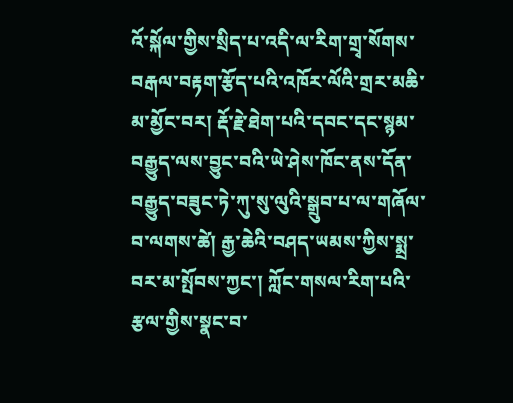འོ་སྐོལ་གྱིས་སྲིད་པ་འདི་ལ་རིག་གྲྭ་སོགས་བརྒལ་བརྟག་རྩོད་པའི་འཁོར་ལོའི་གྲར་མཆི་མ་མྱོང་བར། རྡོ་རྗེ་ཐེག་པའི་དབང་དང་སྙམ་བརྒྱུད་ལས་བྱུང་བའི་ཡེ་ཤེས་ཁོང་ནས་དོན་བརྒྱུད་བཟུང་ཏེ་ཀུ་སུ་ལུའི་སྒྲུབ་པ་ལ་གཞོལ་བ་ལགས་ཚེ། རྒྱ་ཆེའི་བཤད་ཡམས་ཀྱིས་སྨྲ་བར་མ་སྤོབས་ཀྱང་། ཀློང་གསལ་རིག་པའི་རྩལ་གྱིས་སྣང་བ་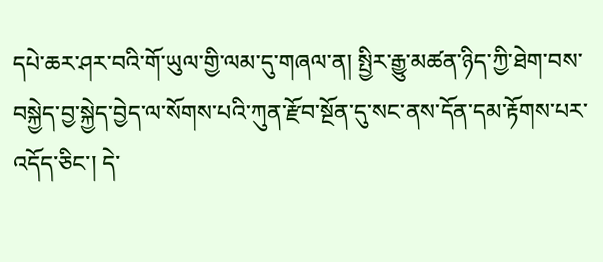དཔེ་ཆར་ཤར་བའི་གོ་ཡུལ་གྱི་ལམ་དུ་གཞལ་ན། སྤྱིར་རྒྱུ་མཚན་ཉིད་ཀྱི་ཐེག་བས་བསྐྱེད་བྱ་སྐྱེད་བྱེད་ལ་སོགས་པའི་ཀུན་རྫོབ་སྔོན་དུ་སང་ནས་དོན་དམ་རྟོགས་པར་འདོད་ཅིང་། དེ་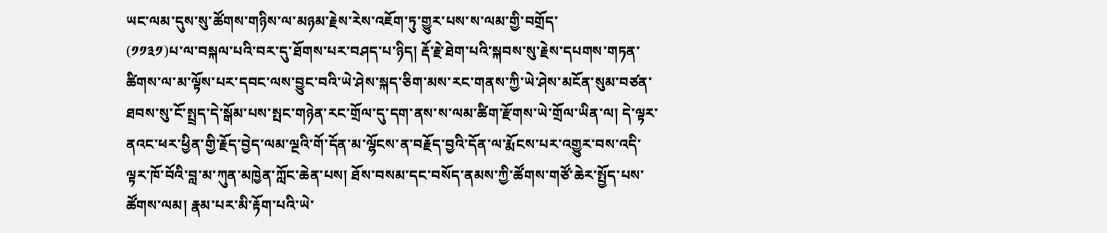ཡང་ལམ་དུས་སུ་ཚོགས་གཉིས་ལ་མཉམ་རྗེས་རེས་འཇོག་ཏུ་གྱུར་པས་ས་ལམ་གྱི་བགྲོད་
(༡༡༣༡)པ་ལ་བསྐལ་པའི་བར་དུ་ཐོགས་པར་བཤད་པ་ཉིད། རྡོ་རྗེ་ཐེག་པའི་སྐབས་སུ་རྗེས་དཔགས་གཏན་ཚིགས་ལ་མ་ལྟོས་པར་དབང་ལས་བྱུང་བའི་ཡེ་ཤེས་སྐད་ཅིག་མས་རང་གནས་ཀྱི་ཡེ་ཤེས་མངོན་སུམ་བཙན་ཐབས་སུ་ངོ་སྤྲད་དེ་སྒོམ་པས་སྤང་གཉེན་རང་གྲོལ་དུ་དག་ནས་ས་ལམ་ཚིག་རྫོགས་ཡེ་གྲོལ་ཡིན་ལ། དེ་ལྟར་ནའང་ཕར་ཕྱིན་གྱི་རྗོད་བྱེད་ལམ་ལྔའི་གོ་དོན་མ་ལྷོངས་ན་བརྗོད་བྱའི་དོན་ལ་རྨོངས་པར་འགྱུར་བས་འདི་ལྟར་ཁོ་བོའི་བླ་མ་ཀུན་མཁྱེན་ཀློང་ཆེན་པས། ཐོས་བསམ་དང་བསོད་ནམས་ཀྱི་ཚོགས་གཙོ་ཆེར་སྤྱོད་པས་ཚོགས་ལམ། རྣམ་པར་མི་རྟོག་པའི་ཡེ་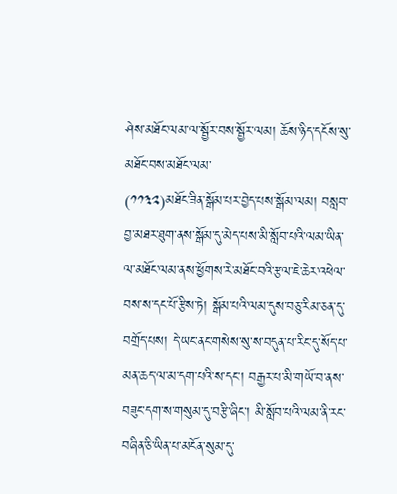ཤེས་མཐོང་ལམ་ལ་སྦྱོར་བས་སྦྱོར་ལམ། ཆོས་ཉིད་དངོས་སུ་མཐོང་བས་མཐོང་ལམ་
(༡༡༣༢)མཐོང་ཟིན་སྒོམ་པར་བྱེད་པས་སྒོམ་ལམ། བསླབ་བྱ་མཐར་ཐུག་ནས་སྒོམ་དུ་མེད་པས་མི་སློབ་པའི་ལམ་ཡིན་ལ་མཐོང་ལམ་ནས་ཕྱོགས་རེ་མཐོང་བའི་རྩལ་ཇེ་ཆེར་འཕེལ་བས་ས་དང་པོ་རྩིས་ཏེ། སྒོམ་པའི་ལམ་དུས་བཅུ་རིམ་ཅན་དུ་བགྲོད་པས། དེ་ཡང་ནང་གསེས་སུ་ས་བདུན་པ་རིང་དུ་སོད་པ་མན་ཆད་ལ་མ་དག་པའི་ས་དང་། བརྒྱར་པ་མི་གཡོ་བ་ནས་བཟུང་དག་ས་གསུམ་དུ་བརྩི་ཞིང་། མི་སློབ་པའི་ལམ་ནི་རང་བཞིན་ཅི་ཡིན་པ་མངོན་སུམ་དུ་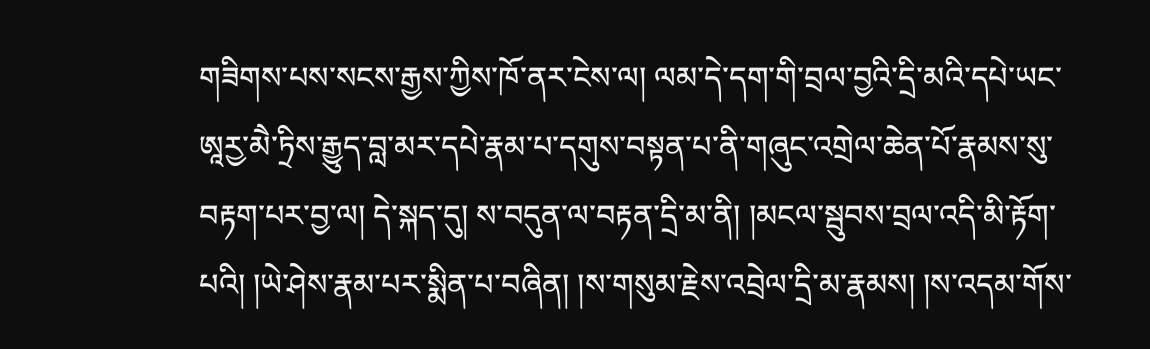གཟིགས་པས་སངས་རྒྱས་ཀྱིས་ཁོ་ནར་ངེས་ལ། ལམ་དེ་དག་གི་བྲལ་བྱའི་དྲི་མའི་དཔེ་ཡང་ཨཱརྱ་མཻ་ཏྲིས་རྒྱུད་བླ་མར་དཔེ་རྣམ་པ་དགུས་བསྟན་པ་ནི་གཞུང་འགྲེལ་ཆེན་པོ་རྣམས་སུ་བརྟག་པར་བྱ་ལ། དེ་སྐད་དུ། ས་བདུན་ལ་བརྟན་དྲི་མ་ནི། །མངལ་སྦུབས་བྲལ་འདི་མི་རྟོག་པའི། །ཡེ་ཤེས་རྣམ་པར་སྨིན་པ་བཞིན། །ས་གསུམ་རྗེས་འབྲེལ་དྲི་མ་རྣམས། །ས་འདམ་གོས་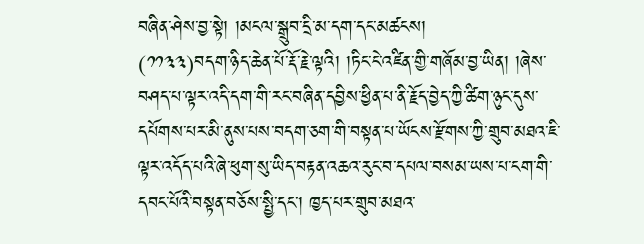བཞིན་ཤེས་བྱ་སྟེ། །མངལ་སྒྲུབ་དྲི་མ་དག་དང་མཚངས།
(༡༡༣༣)བདག་ཉིད་ཆེན་པོ་རྡོ་རྗེ་ལྟའི། །ཏིང་ངེ་འཛིན་གྱི་གཞོམ་བྱ་ཡིན། །ཞེས་བཤད་པ་ལྟར་འདི་དག་གི་རང་བཞིན་དབྱིས་ཕྱིན་པ་ནི་རྗོད་བྱེད་ཀྱི་ཚིག་ཉུང་དུས་དཔོགས་པར་མི་ནུས་པས་བདག་ཅག་གི་བསྟན་པ་ཡོངས་རྫོགས་ཀྱི་གྲུབ་མཐའ་ཇི་ལྟར་འདོད་པའི་ཞེ་ཕུག་སུ་ཡིད་བརྟན་འཆའ་རུང་བ་དཔལ་བསམ་ཡས་པ་ངག་གི་དབང་པོའི་བསྟན་བཅོས་སྤྱི་དང་། ཁྱད་པར་གྲུབ་མཐའ་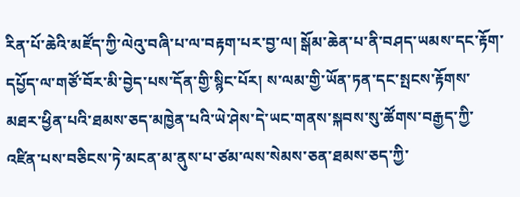རིན་པོ་ཆེའི་མཛོད་ཀྱི་ལེའུ་བཞི་པ་ལ་བརྟག་པར་བྱ་ལ། སྒོམ་ཆེན་པ་ནི་བཤད་ཡམས་དང་རྟོག་དཔྱོད་ལ་གཙོ་བོར་མི་བྱེད་པས་དོན་གྱི་སྙིང་པོར། ས་ལམ་གྱི་ཡོན་ཏན་དང་སྤངས་རྟོགས་མཐར་ཕྱིན་པའི་ཐམས་ཅད་མཁྱེན་པའི་ཡེ་ཤེས་དེ་ཡང་གནས་སྐབས་སུ་ཚོགས་བརྒྱད་ཀྱི་འཛིན་པས་བཅིངས་ཏེ་མངན་མ་ནུས་པ་ཙམ་ལས་སེམས་ཅན་ཐམས་ཅད་ཀྱི་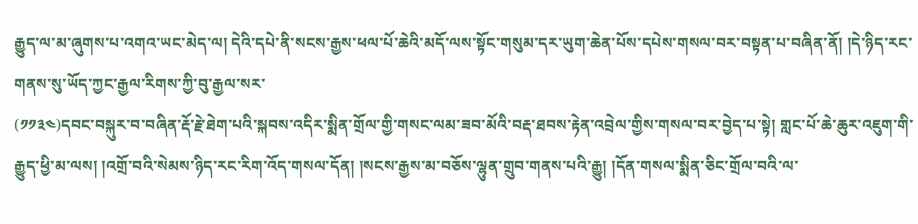རྒྱུད་ལ་མ་ཞུགས་པ་འགའ་ཡང་མེད་ལ། དེའི་དཔེ་ནི་སངས་རྒྱས་ཕལ་པོ་ཆེའི་མདོ་ལས་སྟོང་གསུམ་དར་ཡུག་ཆེན་པོས་དཔེས་གསལ་བར་བསྟན་པ་བཞིན་ནོ། །དེ་ཉིད་རང་གནས་སུ་ཡོད་ཀྱང་རྒྱལ་རིགས་ཀྱི་བུ་རྒྱལ་སར་
(༡༡༣༤)དབང་བསྐུར་བ་བཞིན་རྡོ་རྗེ་ཐེག་པའི་སྐབས་འདིར་སྨིན་གྲོལ་གྱི་གསང་ལམ་ཟབ་མོའི་བརྡ་ཐབས་རྟེན་འབྲེལ་གྱིས་གསལ་བར་བྱེད་པ་སྟེ། གླང་པོ་ཆེ་ཆུར་འཇུག་གི་རྒྱུད་ཕྱི་མ་ལས། །འགྲོ་བའི་སེམས་ཉིད་རང་རིག་འོད་གསལ་དོན། །སངས་རྒྱས་མ་བཅོས་ལྷུན་གྲུབ་གནས་པའི་རྒྱུ། །དོན་གསལ་སྨིན་ཅིང་གྲོལ་བའི་ལ་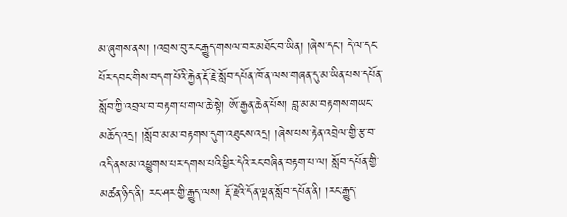མ་ཞུགས་ནས། །འབྲས་བུ་རང་རྒྱུད་གསལ་བར་མཐོང་བ་ཡིན། །ཞེས་དང་། དེ་ལ་དང་པོར་དབང་གིས་བདག་པོའི་རྐྱེན་རྡོ་རྗེ་སློབ་དཔོན་ཁོ་ན་ལས་གཞན་དུ་མ་ཡིན་པས་དཔོན་སློབ་ཀྱི་འབྲལ་བ་བརྟག་པ་གལ་ཆེ་སྟེ། ཨོ་རྒྱན་ཆེན་པོས། བླ་མ་མ་བརྟགས་གཡང་མཆོད་འདྲ། །སློབ་མ་མ་བརྟགས་དུག་འཐུངས་འདྲ། །ཞེས་པས་རྟེན་འབྲེལ་གྱི་རྩ་བ་འདི་ནས་མ་འཕྱུགས་པར་དགས་པའི་ཕྱིར་དེའི་རང་བཞིན་བརྟག་པ་ལ། སློབ་དཔོན་གྱི་མཚན་ཉིད་ནི། རང་ཤར་གྱི་རྒྱུད་ལས། རྡོ་རྗེའི་དོན་ལྡན་སློབ་དཔོན་ནི། །རང་རྒྱུད་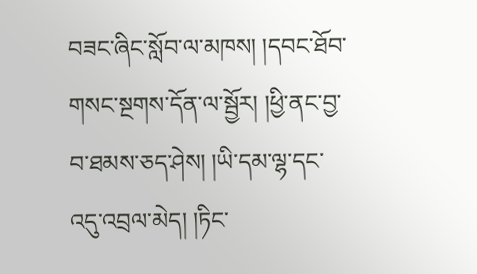བཟང་ཞིང་སློབ་ལ་མཁས། །དབང་ཐོབ་གསང་སྔགས་དོན་ལ་སྦྱོར། །ཕྱི་ནང་བྱ་བ་ཐམས་ཅད་ཤེས། །ཡི་དམ་ལྷ་དང་འདུ་འབྲལ་མེད། །ཏིང་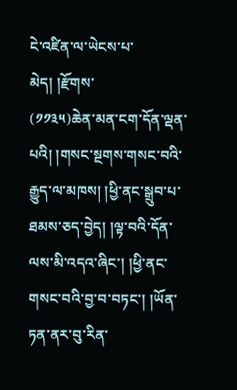ངེ་འཛིན་ལ་ཡེངས་པ་མེད། །རྫོགས་
(༡༡༣༥)ཆེན་མན་ངག་དོན་ལྡན་པའི། །གསང་སྔགས་གསང་བའི་རྒྱུད་ལ་མཁས། །ཕྱི་ནང་སྒྲུབ་པ་ཐམས་ཅད་བྱེད། །ལྟ་བའི་དོན་ལས་མི་འདའ་ཞིང་། །ཕྱི་ནང་གསང་བའི་བྱ་བ་བཏང་། །ཡོན་ཏན་ནར་བུ་རིན་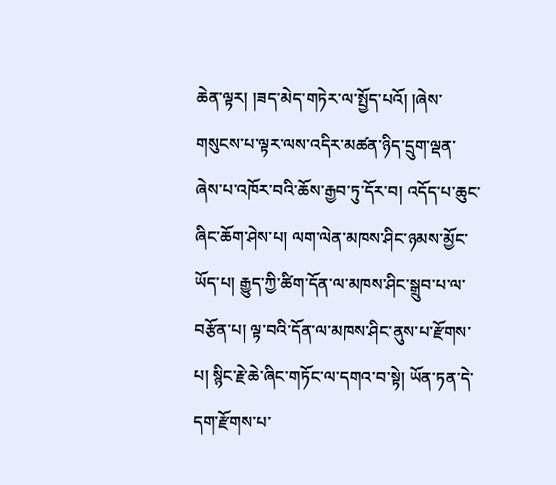ཆེན་ལྟར། །ཟད་མེད་གཏེར་ལ་སྤྱོད་པའོ། །ཞེས་གསུངས་པ་ལྟར་ལས་འདིར་མཚན་ཉིད་དྲུག་ལྡན་ཞེས་པ་འཁོར་བའི་ཆོས་རྒྱབ་ཏུ་དོར་བ། འདོད་པ་ཆུང་ཞིང་ཆོག་ཤེས་པ། ལག་ལེན་མཁས་ཤིང་ཉམས་མྱོང་ཡོད་པ། རྒྱུད་ཀྱི་ཚིག་དོན་ལ་མཁས་ཤིང་སྒྲུབ་པ་ལ་བརྩོན་པ། ལྟ་བའི་དོན་ལ་མཁས་ཤིང་ནུས་པ་རྫོགས་པ། སྙིང་རྗེ་ཆེ་ཞིང་གཏོང་ལ་དགའ་བ་སྟེ། ཡོན་ཏན་དེ་དག་རྫོགས་པ་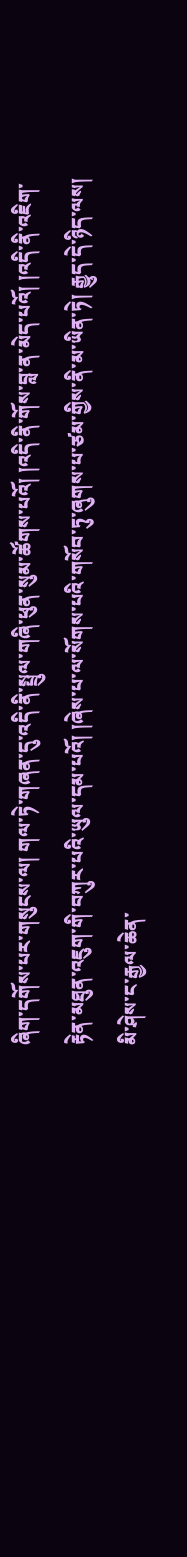ཞིག་དགོས་པར་གསུངས་ལ། གལ་ཏེ་གཞན་དུ་འདི་ནི་སྤྲུལ་གཞི་ཕུན་སུམ་ཚོགས་པའོ། །འདི་ནི་གོས་བླ་ན་མེད་པའོ། །འདི་ནི་འཇིག་རྟེན་མཐུན་འཇུག་གི་བཀུར་པའི་ཡུལ་དམ་པའོ། །ཞེས་པ་ལ་སོགས་པའི་གསོབ་ཏུ་ཞུགས་པ་ཙམ་གྱིས་ནི་མ་ཡིན་ཏེ། རྒྱུད་དེ་ཉིད་ལས། མི་ཤེས་ང་རྒྱལ་ཆེན་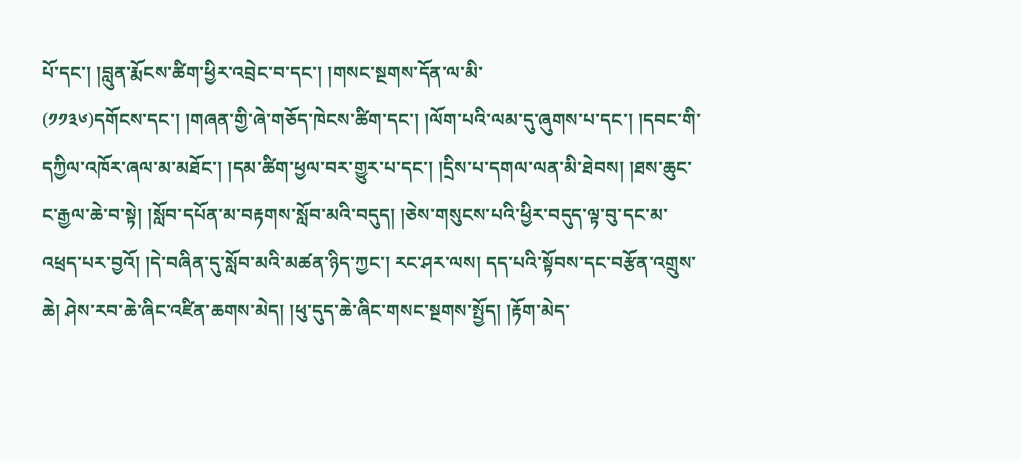པོ་དང་། །བླུན་རྨོངས་ཚིག་ཕྱིར་འབྲེང་བ་དང་། །གསང་སྔགས་དོན་ལ་མི་
(༡༡༣༦)དགོངས་དང་། །གཞན་གྱི་ཞེ་གཅོད་ཁེངས་ཚིག་དང་། །ལོག་པའི་ལམ་དུ་ཞུགས་པ་དང་། །དབང་གི་དཀྱིལ་འཁོར་ཞལ་མ་མཐོང་། །དམ་ཚིག་ཕྱལ་བར་གྱུར་པ་དང་། །དྲིས་པ་དགལ་ལན་མི་ཐེབས། །ཐས་ཆུང་ང་རྒྱལ་ཆེ་བ་སྟེ། །སློབ་དཔོན་མ་བརྟགས་སློབ་མའི་བདུད། །ཅེས་གསུངས་པའི་ཕྱིར་བདུད་ལྟ་བུ་དང་མ་འཕྲད་པར་བྱའོ། །དེ་བཞིན་དུ་སློབ་མའི་མཚན་ཉིད་ཀྱང་། རང་ཤར་ལས། དད་པའི་སྟོབས་དང་བརྩོན་འགྲུས་ཆེ། ཤེས་རབ་ཆེ་ཞིང་འཛིན་ཆགས་མེད། །ཕུ་དུད་ཆེ་ཞིང་གསང་སྔགས་སྤྱོད། །རྟོག་མེད་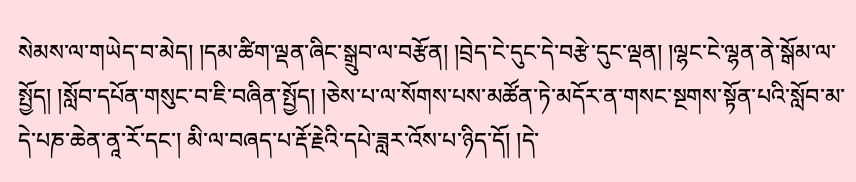སེམས་ལ་གཡེད་བ་མེད། །དམ་ཚིག་ལྡན་ཞིང་སྒྲུབ་ལ་བརྩོན། །བྲེད་ངེ་དུང་དེ་བརྩེ་དུང་ལྡན། །ལྷང་ངེ་ལྷན་ནེ་སྒོམ་ལ་སྤྱོད། །སློབ་དཔོན་གསུང་བ་ཇི་བཞིན་སྤྱོད། །ཅེས་པ་ལ་སོགས་པས་མཚོན་ཏེ་མདོར་ན་གསང་སྔགས་སྟོན་པའི་སློབ་མ་དེ་པཎ་ཆེན་ནཱ་རོ་དང་། མི་ལ་བཞད་པ་རྡོ་རྗེའི་དཔེ་ཟླར་འོས་པ་ཉིད་དོ། །དེ་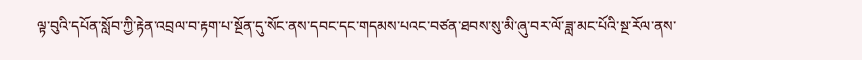ལྟ་བུའི་དཔོན་སློབ་ཀྱི་རྟེན་འབྲལ་བ་རྟག་པ་སྔོན་དུ་སོང་ནས་དབང་དང་གདམས་པའང་བཙན་ཐབས་སུ་མི་ཞུ་བར་ལོ་ཟླ་མང་པོའི་སྔ་རོལ་ནས་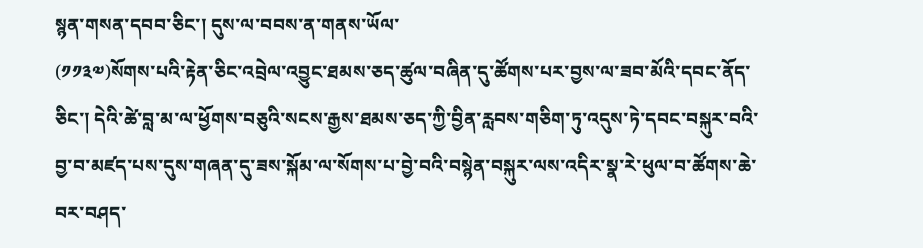སྙན་གསན་དབབ་ཅིང་། དུས་ལ་བབས་ན་གནས་ཡོལ་
(༡༡༣༧)སོགས་པའི་རྟེན་ཅིང་འབྲེལ་འབྱུང་ཐམས་ཅད་ཚུལ་བཞིན་དུ་ཚོགས་པར་བྱས་ལ་ཟབ་མོའི་དབང་ནོད་ཅིང་། དེའི་ཚེ་བླ་མ་ལ་ཕྱོགས་བཅུའི་སངས་རྒྱས་ཐམས་ཅད་ཀྱི་བྱིན་རླབས་གཅིག་ཏུ་འདུས་ཏེ་དབང་བསྐུར་བའི་བྱ་བ་མཛད་པས་དུས་གཞན་དུ་ཟས་སྐོམ་ལ་སོགས་པ་བྱེ་བའི་བསྙེན་བསྐུར་ལས་འདིར་སྣ་རེ་ཕུལ་བ་ཚོགས་ཆེ་བར་བཤད་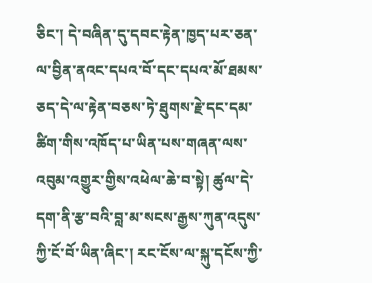ཅིང་། དེ་བཞིན་དུ་དབང་རྟེན་ཁྱད་པར་ཅན་ལ་བྱིན་ནའང་དཔའ་བོ་དང་དཔའ་མོ་ཐམས་ཅད་དེ་ལ་རྟེན་བཅས་ཏེ་ཐུགས་རྗེ་དང་དམ་ཚིག་གིས་འཁོད་པ་ཡིན་པས་གཞན་ལས་འབུམ་འགྱུར་གྱིས་འཕེལ་ཆེ་བ་སྟེ། ཚུལ་དེ་དག་ནི་རྩ་བའི་བླ་མ་སངས་རྒྱས་ཀུན་འདུས་ཀྱི་ངོ་བོ་ཡིན་ཞིང་། རང་ངོས་ལ་སྐུ་དངོས་ཀྱི་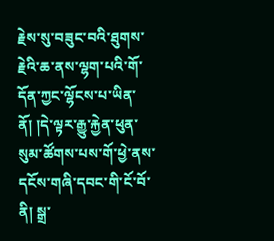རྗེས་སུ་བཟུང་བའི་ཐུགས་རྗེའི་ཆ་ནས་ལྷག་པའི་གོ་དོན་ཀྱང་ལྷོངས་པ་ཡིན་ནོ། །དེ་ལྟར་རྒྱུ་རྐྱེན་ཕུན་སུམ་ཚོགས་པས་གོ་ཕྱེ་ནས་དངོས་གཞི་དབང་གི་ངོ་བོ་ནི། སྒྲ་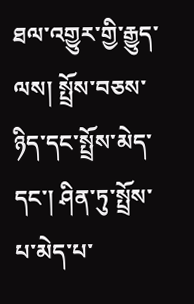ཐལ་འགྱུར་གྱི་རྒྱུད་ལས། སྤྲོས་བཅས་ཉིད་དང་སྤྲོས་མེད་དང་། ཤིན་ཏུ་སྤྲོས་པ་མེད་པ་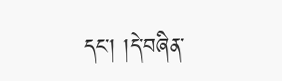དང་། །དེ་བཞིན་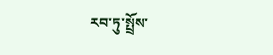རབ་ཏུ་སྤྲོས་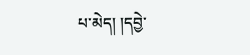པ་མེད། །དབྱེ་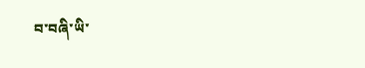བ་བཞི་ཡི་